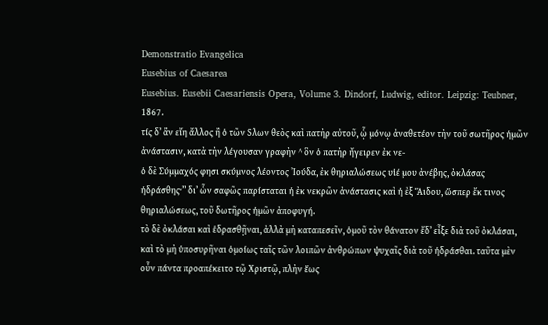Demonstratio Evangelica
Eusebius of Caesarea
Eusebius. Eusebii Caesariensis Opera, Volume 3. Dindorf, Ludwig, editor. Leipzig: Teubner, 1867.
τίς δ’ ἂν εἴη ἄλλος ἢ ὁ τῶν Sλων θεὸς καὶ πατὴρ αὐτοῦ, ᾧ μόνῳ ἀναθετέον τὴν τοῦ σωτῆρος ἡμῶν ἀνάστασιν, κατὰ τὴν λέγουσαν γραφὴν ^ ὃν ὁ πατὴρ ἤγειρεν ἐκ νε-
ὁ δὲ Σύμμαχός φησι σκύμνος λέοντος Ἰούδα, ἐκ θηριαλώσεως υἱέ μου ἀνέβης, ὀκλάσας ἡδράσθης·” δι’ ὧν σαφῶς παρίσταται ἡ ἐκ νεκρῶν ἀνάστασις καὶ ἡ ἐξ Ἅιδου, ὥσπερ ἔκ τινος θηριαλώσεως, τοῦ δωτῆρος ἡμῶν ἀποφυγή.
τὸ δὲ ὀκλάσαι καὶ ἑδρασθῇναι, ἀλλὰ μὴ καταπεσεῖν, ὁμοῦ τὸν θάνατον ἔδ’ εἶξε διὰ τοῦ ὀκλάσαι, καὶ τὸ μὴ ὑποσυρῆναι ὁμοίως ταῖς τῶν λοιπῶν ἀνθρώπων ψυχαῖς διὰ τοῦ ἡδράσθαι. ταῦτα μὲν οὖν πάντα προαπέκειτο τῷ Χριστῷ, πλὴν ἕως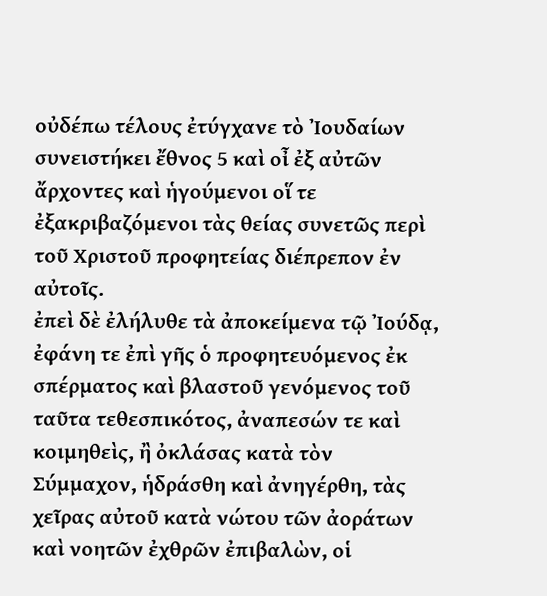οὐδέπω τέλους ἐτύγχανε τὸ Ἰουδαίων συνειστήκει ἔθνος 5 καὶ οἶ ἐξ αὐτῶν ἄρχοντες καὶ ἡγούμενοι οἵ τε ἐξακριβαζόμενοι τὰς θείας συνετῶς περὶ τοῦ Χριστοῦ προφητείας διέπρεπον ἐν αὐτοῖς.
ἐπεὶ δὲ ἐλήλυθε τὰ ἀποκείμενα τῷ Ἰούδᾳ, ἐφάνη τε ἐπὶ γῆς ὁ προφητευόμενος ἐκ σπέρματος καὶ βλαστοῦ γενόμενος τοῦ ταῦτα τεθεσπικότος, ἀναπεσών τε καὶ κοιμηθεὶς, ἢ ὀκλάσας κατὰ τὸν Σύμμαχον, ἡδράσθη καὶ ἀνηγέρθη, τὰς χεῖρας αὐτοῦ κατὰ νώτου τῶν ἀοράτων καὶ νοητῶν ἐχθρῶν ἐπιβαλὼν, οἱ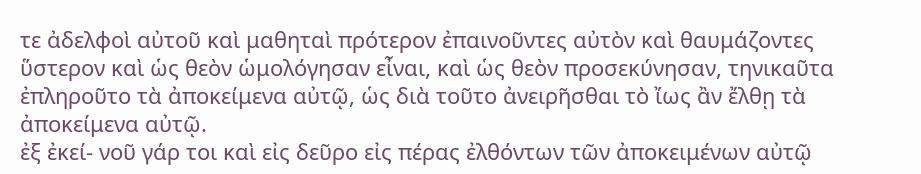τε ἀδελφοὶ αὐτοῦ καὶ μαθηταὶ πρότερον ἐπαινοῦντες αὐτὸν καὶ θαυμάζοντες ὕστερον καὶ ὡς θεὸν ὡμολόγησαν εἶναι, καὶ ὡς θεὸν προσεκύνησαν, τηνικαῦτα ἐπληροῦτο τὰ ἀποκείμενα αὐτῷ, ὡς διὰ τοῦτο ἀνειρῆσθαι τὸ ἴως ἂν ἔλθῃ τὰ ἀποκείμενα αὐτῷ.
ἐξ ἐκεί- νοῦ γάρ τοι καὶ εἰς δεῦρο εἰς πέρας ἐλθόντων τῶν ἀποκειμένων αὐτῷ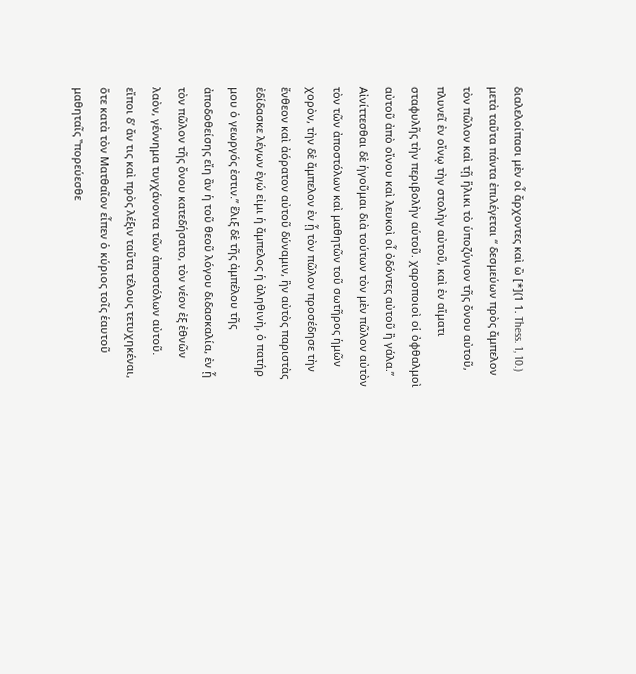διαλελοίπασι μὲν οἶ ἄρχοντες καὶ ὢ [*](1 1. Thess. 1, 10.)
μετὰ ταῦτα πάντα ἐπιλέγεται “ δεσμεύων πρὸς ἄμπελον τὸν πῶλον καὶ τῇ ἥλικι τὸ ὑποζύγιον τῆς ὄνου αὐτοῦ, πλυνεῖ ἐν οἴνῳ τὴν στολὴν αὐτοῦ, καὶ ἐν αἵματι σταφυλῆς τὴν περιβολὴν αὑτοῦ. χαροποιοὶ οἱ ὀφθαλμοὶ αὐτοῦ ἀπὸ οἴνου καὶ λευκοὶ οἶ ὀδόντες αὐτοῦ ἢ γάλα.”
Αἰνίττεσθαι δὲ ἡγοῦμαι διὰ τούτων τὸν μὲν πῶλον αὐτὸν τὸν τῶν ἀποστόλων καὶ μαθητῶν τοῦ σωτῆρος ἡμῶν χορὸν, τὴν δὲ ἄμπελον ἐν ᾗ τὸν πῶλον προσέδησε τὴν ἔνθεον καὶ ἀόρατον αὐτοῦ δύναμιν, ἣν αὐτὸς παριστὰς ἐδίδασκε λέγων ἐγώ εἰμι ἡ ἄμπελος ἡ ἀληθινὴ, ὁ πατήρ μου ὁ γεωργός ἐστιν.” ἕλιξ δὲ τῆς ἀμπέλου τῆς ἀποδοθείσης εἴη ἂν ἡ τοῦ θεοῦ λόγου διδασκαλία, ἐν ᾗ τὸν πῶλον τῆς ὄνου κατεδήσατο, τὸν νέον ἐξ ἐθνῶν λαὸν, γέννημα τυγχάνοντα τῶν ἀποστόλων αὐτοῦ.
εἴποι δ’ ἄν τις καὶ πρὸς λέξιν ταῦτα τέλους τετυχηκέναι, ὅτε κατὰ τὸν Ματθαῖον εἶπεν ὁ κύριος τοῖς ἑαυτοῦ μαθηταῖς ‟πορεύεσθε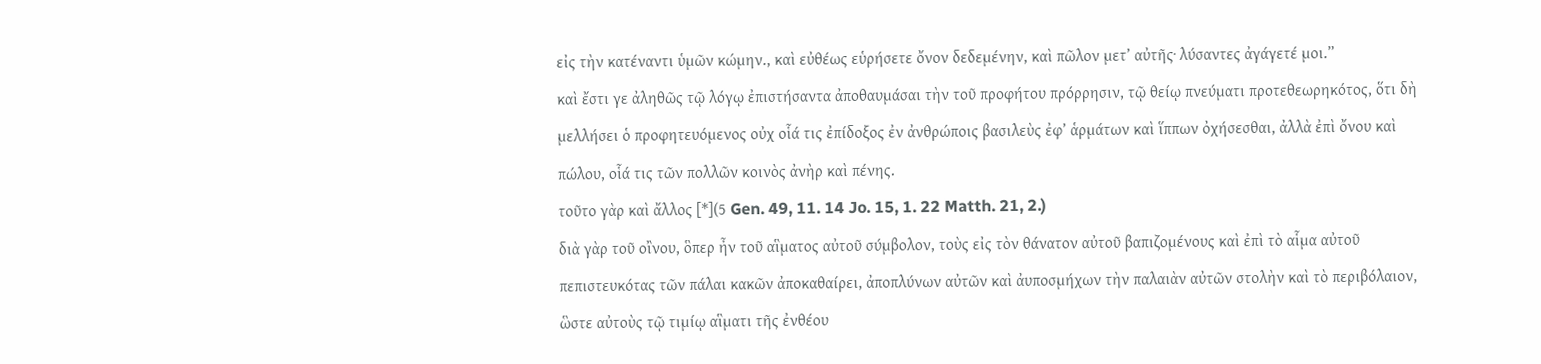εἰς τὴν κατέναντι ὑμῶν κώμην., καὶ εὐθέως εὑρήσετε ὄνον δεδεμένην, καὶ πῶλον μετ’ αὐτῆς· λύσαντες ἀγάγετέ μοι.”
καὶ ἔστι γε ἀληθῶς τῷ λόγῳ ἐπιστήσαντα ἀποθαυμάσαι τὴν τοῦ προφήτου πρόρρησιν, τῷ θείῳ πνεύματι προτεθεωρηκότος, ὅτι δὴ μελλήσει ὁ προφητευόμενος οὐχ οἷά τις ἐπίδοξος ἐν ἀνθρώποις βασιλεὺς ἐφ’ ἁρμάτων καὶ ἵππων ὀχήσεσθαι, ἀλλὰ ἐπὶ ὄνου καὶ πώλου, οἷά τις τῶν πολλῶν κοινὸς ἀνὴρ καὶ πένης.
τοῦτο γὰρ καὶ ἄλλος [*](5 Gen. 49, 11. 14 Jo. 15, 1. 22 Matth. 21, 2.)
διὰ γὰρ τοῦ οἲνου, ὃπερ ἦν τοῦ αἳματος αὐτοῦ σύμβολον, τοὺς εἰς τὸν θάνατον αὐτοῦ βαπιζομένους καὶ ἐπὶ τὸ αἷμα αὐτοῦ πεπιστευκότας τῶν πάλαι κακῶν ἀποκαθαίρει, ἀποπλύνων αὐτῶν καὶ ἀυποσμήχων τὴν παλαιὰν αὐτῶν στολὴν καὶ τὸ περιβόλαιον, ὣστε αὐτοὺς τῷ τιμίῳ αἳματι τῆς ἐνθέου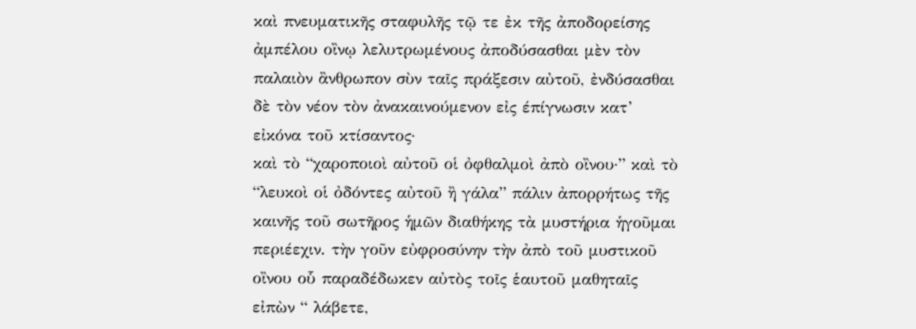καὶ πνευματικῆς σταφυλῆς τῷ τε ἐκ τῆς ἀποδορείσης ἀμπέλου οἲνῳ λελυτρωμένους ἀποδύσασθαι μὲν τὸν παλαιὸν ἂνθρωπον σὺν ταῖς πράξεσιν αὐτοῦ, ἐνδύσασθαι δὲ τὸν νέον τὸν ἀνακαινούμενον εἰς έπίγνωσιν κατ’ εἰκόνα τοῦ κτίσαντος·
καὶ τὸ “χαροποιοὶ αὐτοῦ οἱ ὀφθαλμοὶ ἀπὸ οἲνου·” καὶ τὸ “λευκοὶ οἱ ὀδόντες αὐτοῦ ἢ γάλα” πάλιν ἀπορρήτως τῆς καινῆς τοῦ σωτῆρος ἡμῶν διαθήκης τὰ μυστήρια ἡγοῦμαι περιέεχιν. τὴν γοῦν εὐφροσύνην τὴν ἀπὸ τοῦ μυστικοῦ οἲνου οὗ παραδέδωκεν αὐτὸς τοῖς ἑαυτοῦ μαθηταῖς εἰπὼν “ λάβετε,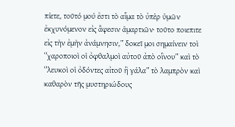πίετε, τοῦτό μού ἐστι τὸ αἷμα τὸ ὐπὲρ ὑμῶν ἐκχυνόμενον εἰς ἂφεσιν ἁμαρτιῶν· τοῦτο ποιεπιτε εἰς τὴν ἐμὴν ἀνάμνησιν,” δοκεῖ μοι σημαίνειν τοὶ “χαροποιοὶ οἱ ὀφθαλμοὶ αὐτοῦ ἀπὸ οἲνου” καὶ τὸ “λευκοὶ οἱ ὀδόντες αἰτοῦ ἢ γάλα” τὸ λαμπρὸν καὶ καθαρὸν τῆς μυστηριώδους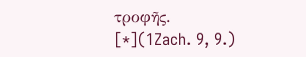τροφῆς.
[*](1Zach. 9, 9.)